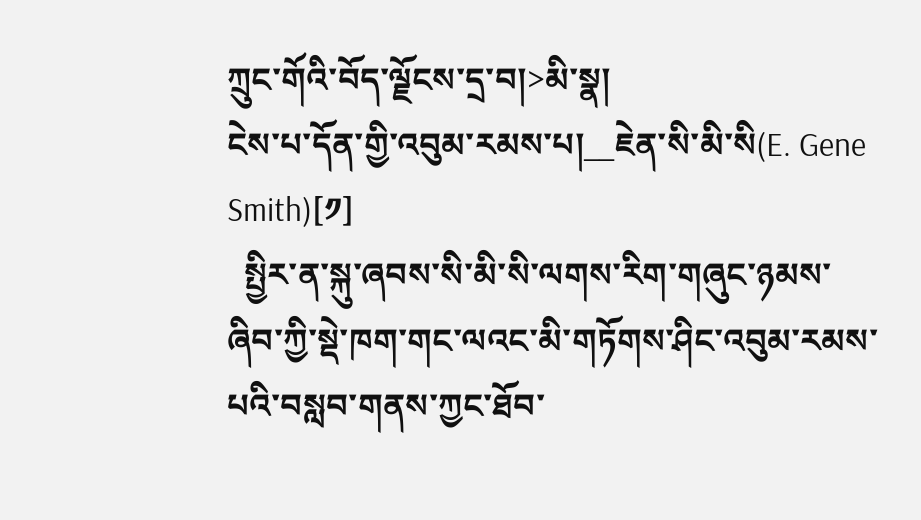ཀྲུང་གོའི་བོད་ལྗོངས་དྲ་བ།>མི་སྣ།
ངེས་པ་དོན་གྱི་འབུམ་རམས་པ།__ཇེན་སི་མི་སི(E. Gene Smith)[༡]
  སྤྱིར་ན་སྐུ་ཞབས་སི་མི་སི་ལགས་རིག་གཞུང་ཉམས་ཞིབ་ཀྱི་སྡེ་ཁག་གང་ལའང་མི་གཏོགས་ཤིང་འབུམ་རམས་པའི་བསླབ་གནས་ཀྱང་ཐོབ་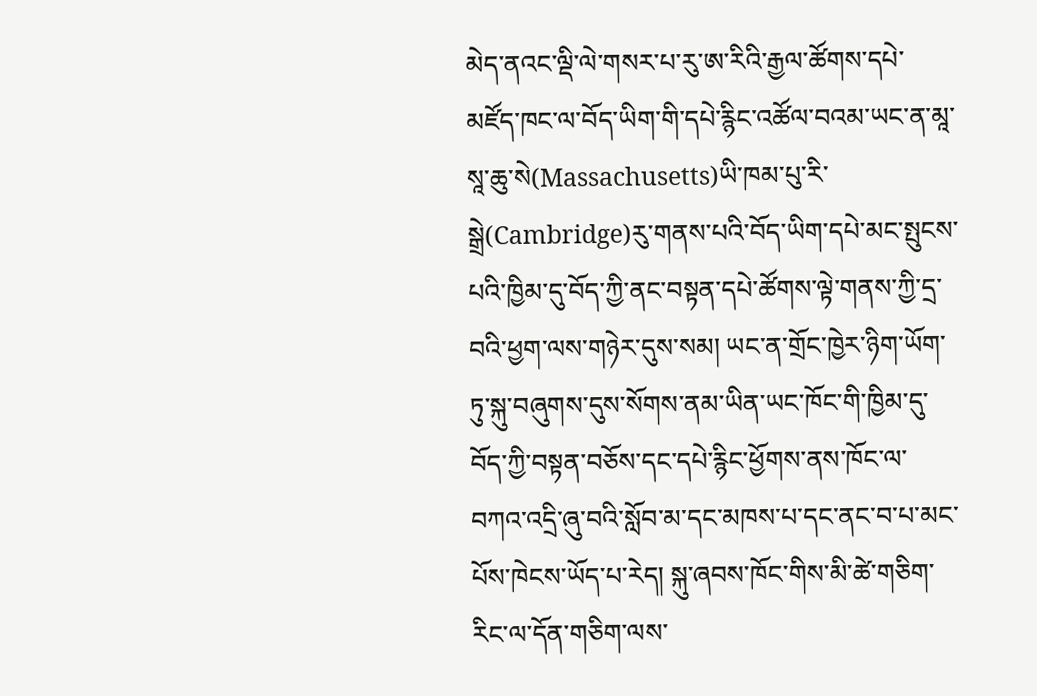མེད་ནའང་ལྡི་ལེ་གསར་པ་རུ་ཨ་རིའི་རྒྱལ་ཚོགས་དཔེ་མཛོད་ཁང་ལ་བོད་ཡིག་གི་དཔེ་རྙིང་འཚོལ་བའམ་ཡང་ན་མཱ་སཱ་ཆུ་སེ(Massachusetts)ཡི་ཁམ་པུ་རི་སྒྲེ(Cambridge)རུ་གནས་པའི་བོད་ཡིག་དཔེ་མང་སྤུངས་པའི་ཁྱིམ་དུ་བོད་ཀྱི་ནང་བསྟན་དཔེ་ཚོགས་ལྟེ་གནས་ཀྱི་དྲ་བའི་ཕྱག་ལས་གཉེར་དུས་སམ། ཡང་ན་གྲོང་ཁྱེར་ཉིག་ཡོག་ཏུ་སྐུ་བཞུགས་དུས་སོགས་ནམ་ཡིན་ཡང་ཁོང་གི་ཁྱིམ་དུ་བོད་ཀྱི་བསྟན་བཅོས་དང་དཔེ་རྙིང་ཕྱོགས་ནས་ཁོང་ལ་བཀའ་འདྲི་ཞུ་བའི་སློབ་མ་དང་མཁས་པ་དང་ནང་བ་པ་མང་པོས་ཁེངས་ཡོད་པ་རེད། སྐུ་ཞབས་ཁོང་གིས་མི་ཚེ་གཅིག་རིང་ལ་དོན་གཅིག་ལས་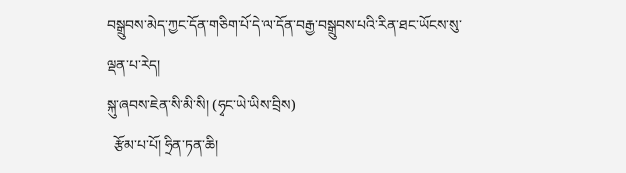བསྒྲུབས་མེད་ཀྱང་དོན་གཅིག་པོ་དེ་ལ་དོན་བརྒྱ་བསྒྲུབས་པའི་རིན་ཐང་ཡོངས་སུ་ལྡན་པ་རེད།
སྐུ་ཞབས་ཇེན་སི་མི་སི། (ཧྭང་ཡེ་ཡིས་བྲིས)
  རྩོམ་པ་པོ། ཧྲིན་ཏན་ཆི།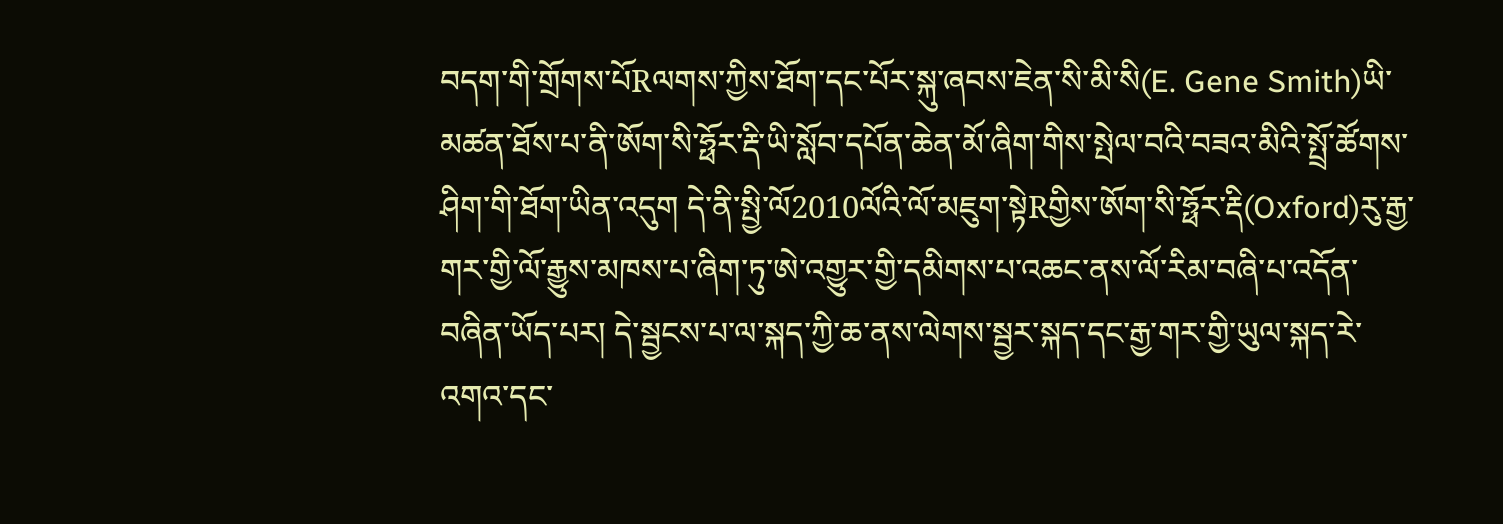བདག་གི་གྲོགས་པོRལགས་ཀྱིས་ཐོག་དང་པོར་སྐུ་ཞབས་ཇེན་སི་མི་སི(E. Gene Smith)ཡི་མཚན་ཐོས་པ་ནི་ཨོག་སི་ཧྥོར་རྡི་ཡི་སློབ་དཔོན་ཆེན་མོ་ཞིག་གིས་སྤེལ་བའི་བཟའ་མིའི་སྤྲོ་ཚོགས་ཤིག་གི་ཐོག་ཡིན་འདུག དེ་ནི་སྤྱི་ལོ2010ལོའི་ལོ་མཇུག་སྟེRགྱིས་ཨོག་སི་ཧྥོར་རྡི(Oxford)རུ་རྒྱ་གར་གྱི་ལོ་རྒྱུས་མཁས་པ་ཞིག་ཏུ་ཨེ་འགྱུར་གྱི་དམིགས་པ་འཆང་ནས་ལོ་རིམ་བཞི་པ་འདོན་བཞིན་ཡོད་པར། དེ་སྦྱངས་པ་ལ་སྐད་ཀྱི་ཆ་ནས་ལེགས་སྦྱར་སྐད་དང་རྒྱ་གར་གྱི་ཡུལ་སྐད་རེ་འགའ་དང་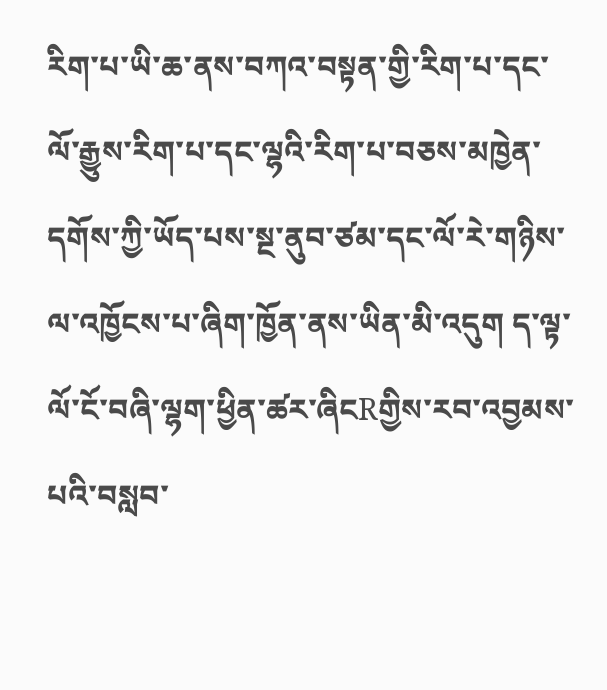རིག་པ་ཡི་ཆ་ནས་བཀའ་བསྟན་གྱི་རིག་པ་དང་ལོ་རྒྱུས་རིག་པ་དང་ལྷའི་རིག་པ་བཅས་མཁྱེན་དགོས་ཀྱི་ཡོད་པས་སྔ་ནུབ་ཙམ་དང་ལོ་རེ་གཉིས་ལ་འཁྱོངས་པ་ཞིག་ཁྱོན་ནས་ཡིན་མི་འདུག ད་ལྟ་ལོ་ངོ་བཞི་ལྷག་ཕྱིན་ཚར་ཞིངRགྱིས་རབ་འབྱམས་པའི་བསླབ་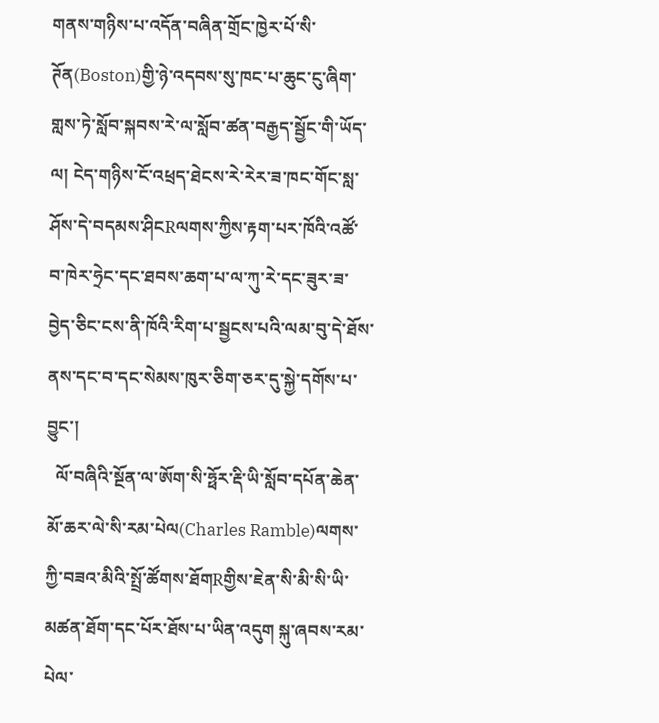གནས་གཉིས་པ་འདོན་བཞིན་གྲོང་ཁྱེར་པོ་སི་ཊོན(Boston)གྱི་ཉེ་འདབས་སུ་ཁང་པ་ཆུང་ངུ་ཞིག་གླས་ཏེ་སློབ་སྐབས་རེ་ལ་སློབ་ཚན་བརྒྱད་སྦྱོང་གི་ཡོད་ལ། ངེད་གཉིས་ངོ་འཕྲད་ཐེངས་རེ་རེར་ཟ་ཁང་གོང་སླ་ཤོས་དེ་བདམས་ཤིངRལགས་ཀྱིས་རྟག་པར་ཁོའི་འཚོ་བ་ཁེར་ཧྲེང་དང་ཐབས་ཆག་པ་ལ་ཀུ་རེ་དང་ཟུར་ཟ་བྱེད་ཅིང་ངས་ནི་ཁོའི་རིག་པ་སྦྱངས་པའི་ལམ་བུ་དེ་ཐོས་ནས་དང་བ་དང་སེམས་ཁུར་ཅིག་ཅར་དུ་སྐྱེ་དགོས་པ་བྱུང་།
  ལོ་བཞིའི་སྔོན་ལ་ཨོག་སི་ཧྥོར་རྡི་ཡི་སློབ་དཔོན་ཆེན་མོ་ཆར་ལེ་སི་རམ་པེལ(Charles Ramble)ལགས་ཀྱི་བཟའ་མིའི་སྤྲོ་ཚོགས་ཐོགRགྱིས་ཇེན་སི་མི་སི་ཡི་མཚན་ཐོག་དང་པོར་ཐོས་པ་ཡིན་འདུག སྐུ་ཞབས་རམ་པེལ་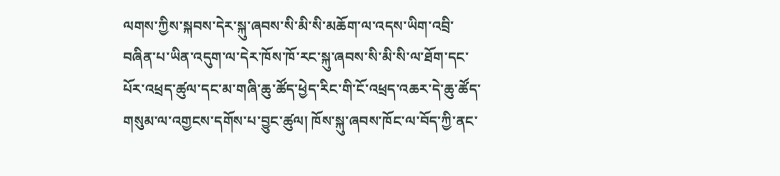ལགས་ཀྱིས་སྐབས་དེར་སྐུ་ཞབས་སི་མི་སི་མཆོག་ལ་འདས་ཡིག་འབྲི་བཞིན་པ་ཡིན་འདུག་ལ་དེར་ཁོས་ཁོ་རང་སྐུ་ཞབས་སི་མི་སི་ལ་ཐོག་དང་པོར་འཕྲད་ཚུལ་དང་མ་གཞི་ཆུ་ཚོད་ཕྱེད་རིང་གི་ངོ་འཕྲད་འཆར་དེ་ཆུ་ཚོད་གསུམ་ལ་འགྱངས་དགོས་པ་བྱུང་ཚུལ། ཁོས་སྐུ་ཞབས་ཁོང་ལ་བོད་ཀྱི་ནང་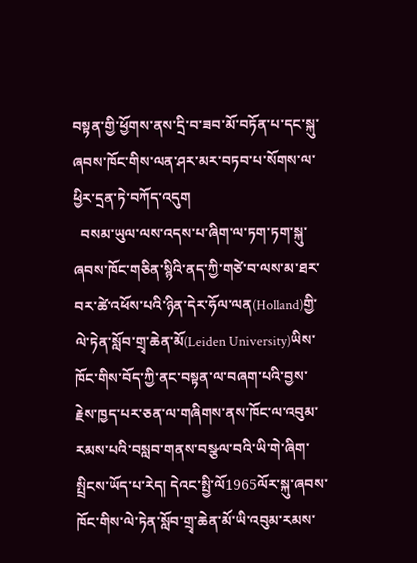བསྟན་གྱི་ཕྱོགས་ནས་དྲི་བ་ཟབ་མོ་བཏོན་པ་དང་སྐུ་ཞབས་ཁོང་གིས་ལན་ཤར་མར་བཏབ་པ་སོགས་ལ་ཕྱིར་དྲན་ཏེ་བཀོད་འདུག
  བསམ་ཡུལ་ལས་འདས་པ་ཞིག་ལ་ཏག་ཏག་སྐུ་ཞབས་ཁོང་གཅིན་སྙིའི་ནད་ཀྱི་གཙེ་བ་ལས་མ་ཐར་བར་ཚེ་འཕོས་པའི་ཉིན་དེར་ཧོལ་ལན(Holland)གྱི་ལེ་ཏེན་སློབ་གྲྭ་ཆེན་མོ(Leiden University)ཡིས་ཁོང་གིས་བོད་ཀྱི་ནང་བསྟན་ལ་བཞག་པའི་བྱས་རྗེས་ཁྱད་པར་ཅན་ལ་གཞིགས་ནས་ཁོང་ལ་འབུམ་རམས་པའི་བསླབ་གནས་བསྩལ་བའི་ཡི་གེ་ཞིག་སྤྲིངས་ཡོད་པ་རེད། དེའང་སྤྱི་ལོ1965ལོར་སྐུ་ཞབས་ཁོང་གིས་ལེ་ཏེན་སློབ་གྲྭ་ཆེན་མོ་ཡི་འབུམ་རམས་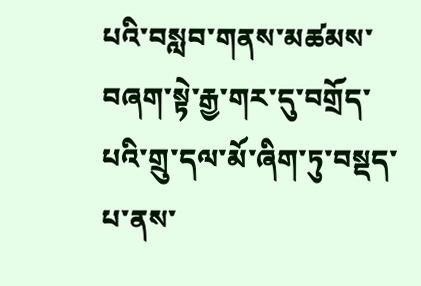པའི་བསླབ་གནས་མཚམས་བཞག་སྟེ་རྒྱ་གར་དུ་བགྲོད་པའི་གྲུ་དལ་མོ་ཞིག་ཏུ་བསྡད་པ་ནས་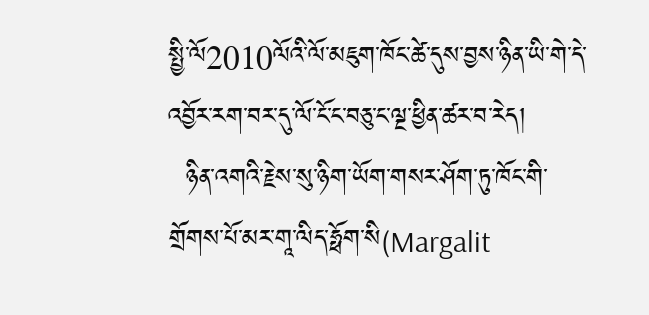སྤྱི་ལོ2010ལོའི་ལོ་མཇུག་ཁོང་ཚེ་དུས་བྱས་ཉིན་ཡི་གེ་དེ་འབྱོར་རག་བར་དུ་ལོ་ངོ་ང་བཅུ་ང་ལྔ་ཕྱིན་ཚར་བ་རེད།
  ཉིན་འགའི་རྗེས་སུ་ཉིག་ཡོག་གསར་ཤོག་ཏུ་ཁོང་གི་གྲོགས་པོ་མར་གཱ་ལིད་ཧྥོག་སི(Margalit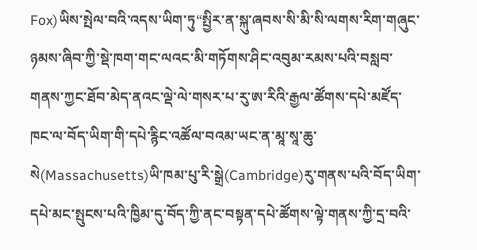Fox)ཡིས་སྤེལ་བའི་འདས་ཡིག་ཏུ“སྤྱིར་ན་སྐུ་ཞབས་སི་མི་སི་ལགས་རིག་གཞུང་ཉམས་ཞིབ་ཀྱི་སྡེ་ཁག་གང་ལའང་མི་གཏོགས་ཤིང་འབུམ་རམས་པའི་བསླབ་གནས་ཀྱང་ཐོབ་མེད་ནའང་ལྡེ་ལེ་གསར་པ་རུ་ཨ་རིའི་རྒྱལ་ཚོགས་དཔེ་མཛོད་ཁང་ལ་བོད་ཡིག་གི་དཔེ་རྙིང་འཚོལ་བའམ་ཡང་ན་མཱ་སཱ་ཆུ་སེ(Massachusetts)ཡི་ཁམ་པུ་རི་སྒྲེ(Cambridge)རུ་གནས་པའི་བོད་ཡིག་དཔེ་མང་སྤུངས་པའི་ཁྱིམ་དུ་བོད་ཀྱི་ནང་བསྟན་དཔེ་ཚོགས་ལྟེ་གནས་ཀྱི་དྲ་བའི་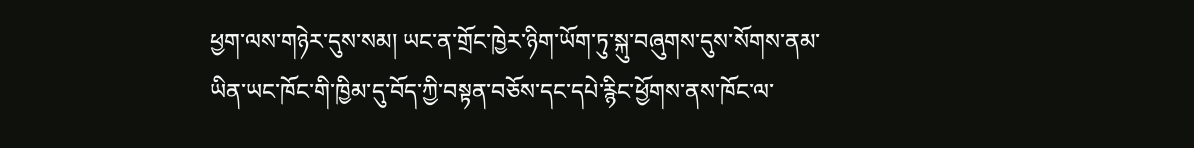ཕྱག་ལས་གཉེར་དུས་སམ། ཡང་ན་གྲོང་ཁྱེར་ཉིག་ཡོག་ཏུ་སྐུ་བཞུགས་དུས་སོགས་ནམ་ཡིན་ཡང་ཁོང་གི་ཁྱིམ་དུ་བོད་ཀྱི་བསྟན་བཅོས་དང་དཔེ་རྙིང་ཕྱོགས་ནས་ཁོང་ལ་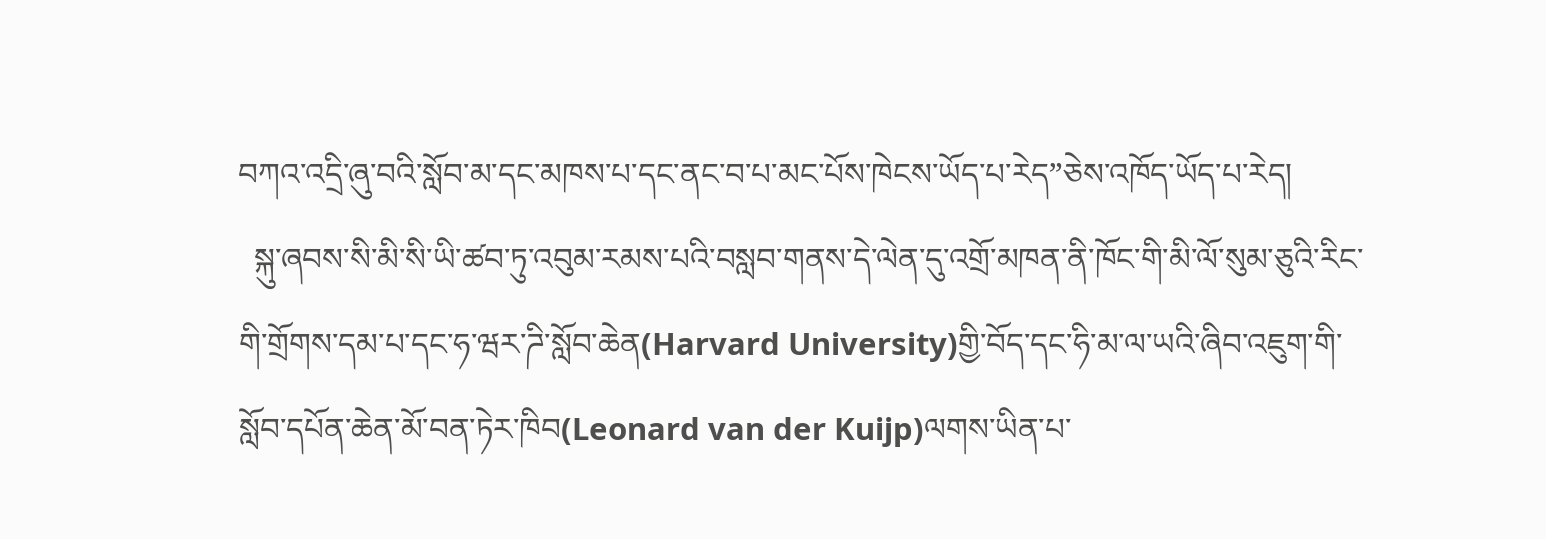བཀའ་འདྲི་ཞུ་བའི་སློབ་མ་དང་མཁས་པ་དང་ནང་བ་པ་མང་པོས་ཁེངས་ཡོད་པ་རེད”ཅེས་འཁོད་ཡོད་པ་རེད།
  སྐུ་ཞབས་སི་མི་སི་ཡི་ཚབ་ཏུ་འབུམ་རམས་པའི་བསླབ་གནས་དེ་ལེན་དུ་འགྲོ་མཁན་ནི་ཁོང་གི་མི་ལོ་སུམ་ཅུའི་རིང་གི་གྲོགས་དམ་པ་དང་ཧ་ཝར་ཌི་སློབ་ཆེན(Harvard University)གྱི་བོད་དང་ཧི་མ་ལ་ཡའི་ཞིབ་འཇུག་གི་སློབ་དཔོན་ཆེན་མོ་བན་ཏེར་ཁིབ(Leonard van der Kuijp)ལགས་ཡིན་པ་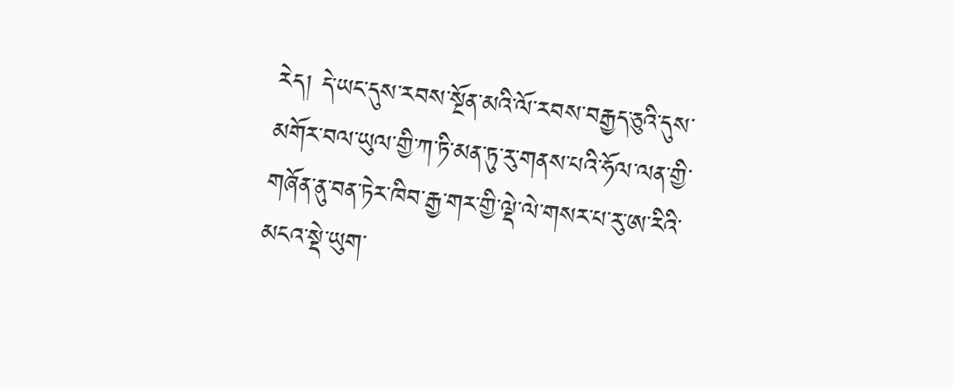རེད། དེ་ཡང་དུས་རབས་སྔོན་མའི་ལོ་རབས་བརྒྱད་ཅུའི་དུས་མགོར་བལ་ཡུལ་གྱི་ཀ་ཏི་མན་ཏུ་རུ་གནས་པའི་ཧོལ་ལན་གྱི་གཞོན་ནུ་བན་ཏེར་ཁིབ་རྒྱ་གར་གྱི་ལྡེ་ལེ་གསར་པ་རུ་ཨ་རིའི་མངའ་སྡེ་ཡུག་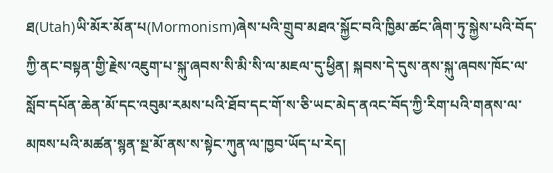ཐ(Utah)ཡི་མོར་མོན་པ(Mormonism)ཞེས་པའི་གྲུབ་མཐའ་སྐྱོང་བའི་ཁྱིམ་ཚང་ཞིག་ཏུ་སྐྱེས་པའི་བོད་ཀྱི་ནང་བསྟན་གྱི་རྗེས་འཇུག་པ་སྐུ་ཞབས་སི་མི་སི་ལ་མཇལ་དུ་ཕྱིན། སྐབས་དེ་དུས་ནས་སྐུ་ཞབས་ཁོང་ལ་སློབ་དཔོན་ཆེན་མོ་དང་འབུམ་རམས་པའི་ཐོབ་དང་གོ་ས་ཅི་ཡང་མེད་ནའང་བོད་ཀྱི་རིག་པའི་གནས་ལ་མཁས་པའི་མཚན་སྙན་སྔ་མོ་ནས་ས་སྟེང་ཀུན་ལ་ཁྱབ་ཡོད་པ་རེད།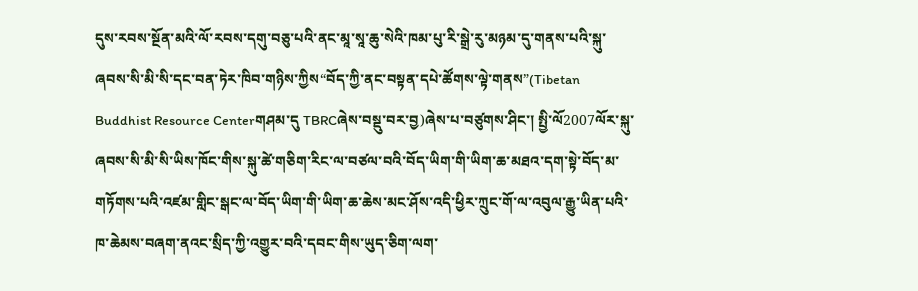དུས་རབས་སྔོན་མའི་ལོ་རབས་དགུ་བཅུ་པའི་ནང་མཱ་སཱ་ཆུ་སེའི་ཁམ་པུ་རི་སྒྲེ་རུ་མཉམ་དུ་གནས་པའི་སྐུ་ཞབས་སི་མི་སི་དང་བན་ཏེར་ཁིབ་གཉིས་ཀྱིས“བོད་ཀྱི་ནང་བསྟན་དཔེ་ཚོགས་ལྟེ་གནས”(Tibetan Buddhist Resource Centerགཤམ་དུ TBRCཞེས་བསྡུ་བར་བྱ)ཞེས་པ་བཙུགས་ཤིང་། སྤྱི་ལོ2007ལོར་སྐུ་ཞབས་སི་མི་སི་ཡིས་ཁོང་གིས་སྐུ་ཚེ་གཅིག་རིང་ལ་བཙལ་བའི་བོད་ཡིག་གི་ཡིག་ཆ་མཐའ་དག་སྟེ་བོད་མ་གཏོགས་པའི་འཛམ་གླིང་སྒང་ལ་བོད་ཡིག་གི་ཡིག་ཆ་ཆེས་མང་ཤོས་འདི་ཕྱིར་ཀྲུང་གོ་ལ་འབུལ་རྒྱུ་ཡིན་པའི་ཁ་ཆེམས་བཞག་ནའང་སྲིད་ཀྱི་འགྱུར་བའི་དབང་གིས་ཡུད་ཅིག་ལག་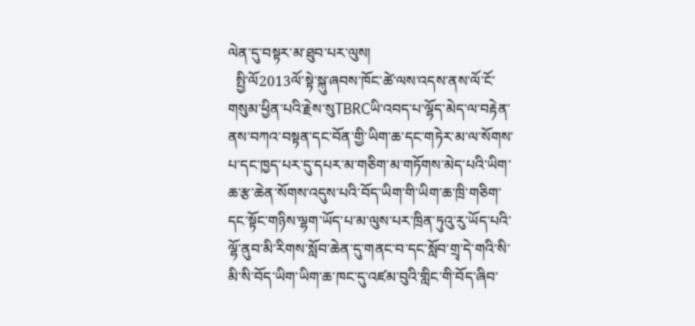ལེན་དུ་བསྟར་མ་ཐུབ་པར་ལུས།
  སྤྱི་ལོ2013ལོ་སྟེ་སྐུ་ཞབས་ཁོང་ཚེ་ལས་འདས་ནས་ལོ་ངོ་གསུམ་ཕྱིན་པའི་རྗེས་སུTBRCཡི་འབད་པ་ལྷོད་མེད་ལ་བརྟེན་ནས་བཀའ་བསྟན་དང་བོན་གྱི་ཡིག་ཆ་དང་གཏེར་མ་ལ་སོགས་པ་དང་ཁྱད་པར་དུ་དཔར་མ་གཅིག་མ་གཏོགས་མེད་པའི་ཡིག་ཆ་རྩ་ཆེན་སོགས་འདུས་པའི་བོད་ཡིག་གི་ཡིག་ཆ་ཁྲི་གཅིག་དང་སྟོང་གཉིས་ལྷག་ཡོད་པ་མ་ལུས་པར་ཁྲིན་ཏུའུ་རུ་ཡོད་པའི་ལྷོ་ནུབ་མི་རིགས་སློབ་ཆེན་དུ་གནང་བ་དང་སློབ་གྲྭ་དེ་གའི་སི་མི་སི་བོད་ཡིག་ཡིག་ཆ་ཁང་དུ་འཛམ་བུའི་གླིང་གི་བོད་ཞིབ་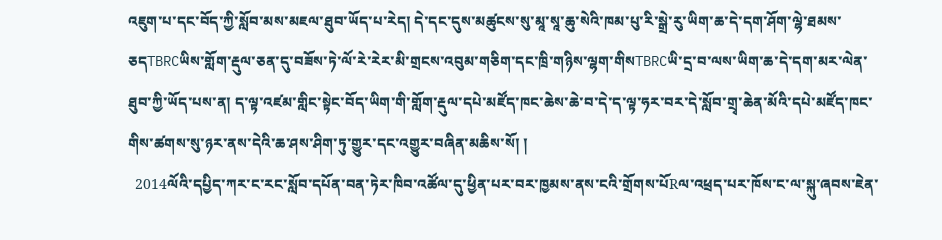འཇུག་པ་དང་བོད་ཀྱི་སློབ་མས་མཇལ་ཐུབ་ཡོད་པ་རེད། དེ་དང་དུས་མཚུངས་སུ་མཱ་སཱ་ཆུ་སེའི་ཁམ་པུ་རི་སྒྲེ་རུ་ཡིག་ཆ་དེ་དག་ཤོག་ལྷེ་ཐམས་ཅདTBRCཡིས་གློག་རྡུལ་ཅན་དུ་བཟོས་ཏེ་ལོ་རེ་རེར་མི་གྲངས་འབུམ་གཅིག་དང་ཁྲི་གཉིས་ལྷག་གིསTBRCཡི་དྲ་བ་ལས་ཡིག་ཆ་དེ་དག་མར་ལེན་ཐུབ་ཀྱི་ཡོད་པས་ན། ད་ལྟ་འཛམ་གླིང་སྟེང་བོད་ཡིག་གི་གློག་རྡུལ་དཔེ་མཛོད་ཁང་ཆེས་ཆེ་བ་དེ་ད་ལྟ་ཧར་བར་དེ་སློབ་གྲྭ་ཆེན་མོའི་དཔེ་མཛོད་ཁང་གིས་ཚགས་སུ་ཉར་ནས་དེའི་ཆ་ཤས་ཤིག་ཏུ་གྱུར་དང་འགྱུར་བཞིན་མཆིས་སོ། །
  2014ལོའི་དཔྱིད་ཀར་ང་རང་སློབ་དཔོན་བན་ཏེར་ཁིབ་འཚོལ་དུ་ཕྱིན་པར་བར་ཁྱམས་ནས་ངའི་གྲོགས་པོRལ་འཕྲད་པར་ཁོས་ང་ལ་སྐུ་ཞབས་ཇེན་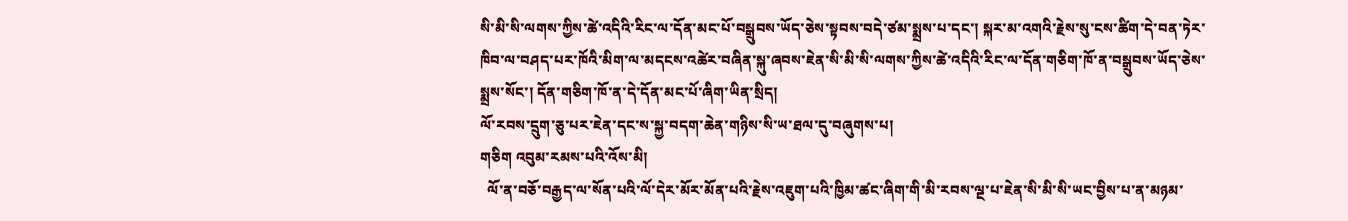སི་མི་སི་ལགས་ཀྱིས་ཚེ་འདིའི་རིང་ལ་དོན་མང་པོ་བསྒྲུབས་ཡོད་ཅེས་སྟབས་བདེ་ཙམ་སྨྲས་པ་དང་། སྐར་མ་འགའི་རྗེས་སུ་ངས་ཚིག་དེ་བན་ཏེར་ཁིབ་ལ་བཤད་པར་ཁོའི་མིག་ལ་མདངས་འཚེར་བཞིན་སྐུ་ཞབས་ཇེན་སི་མི་སི་ལགས་ཀྱིས་ཚེ་འདིའི་རིང་ལ་དོན་གཅིག་ཁོ་ན་བསྒྲུབས་ཡོད་ཅེས་སྨྲས་སོང་། དོན་གཅིག་ཁོ་ན་དེ་དོན་མང་པོ་ཞིག་ཡིན་སྲིད།
ལོ་རབས་དྲུག་ཅུ་པར་ཇེན་དང་ས་སྐྱ་བདག་ཆེན་གཉིས་སི་ཡ་ཐལ་དུ་བཞུགས་པ།
གཅིག འབུམ་རམས་པའི་འོས་མི།
  ལོ་ན་བཅོ་བརྒྱད་ལ་སོན་པའི་ལོ་དེར་མོར་མོན་པའི་རྗེས་འཇུག་པའི་ཁྱིམ་ཚང་ཞིག་གི་མི་རབས་ལྔ་པ་ཇེན་སི་མི་སི་ཡང་བྱིས་པ་ན་མཉམ་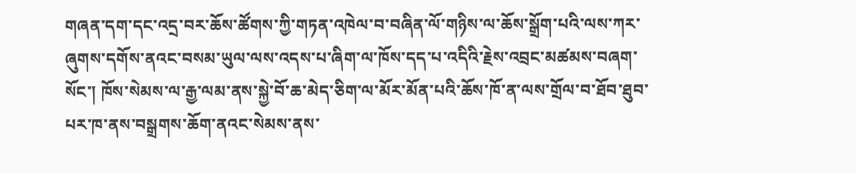གཞན་དག་དང་འདྲ་བར་ཆོས་ཚོགས་ཀྱི་གཏན་འཁེལ་བ་བཞིན་ལོ་གཉིས་ལ་ཆོས་སྒྲོག་པའི་ལས་ཀར་ཞུགས་དགོས་ནའང་བསམ་ཡུལ་ལས་འདས་པ་ཞིག་ལ་ཁོས་དད་པ་འདིའི་རྗེས་འབྲང་མཚམས་བཞག་སོང་། ཁོས་སེམས་ལ་རྒྱ་ལམ་ནས་སྐྱེ་བོ་ཆ་མེད་ཅིག་ལ་མོར་མོན་པའི་ཆོས་ཁོ་ན་ལས་གྲོལ་བ་ཐོབ་ཐུབ་པར་ཁ་ནས་བསྒྲགས་ཆོག་ནའང་སེམས་ནས་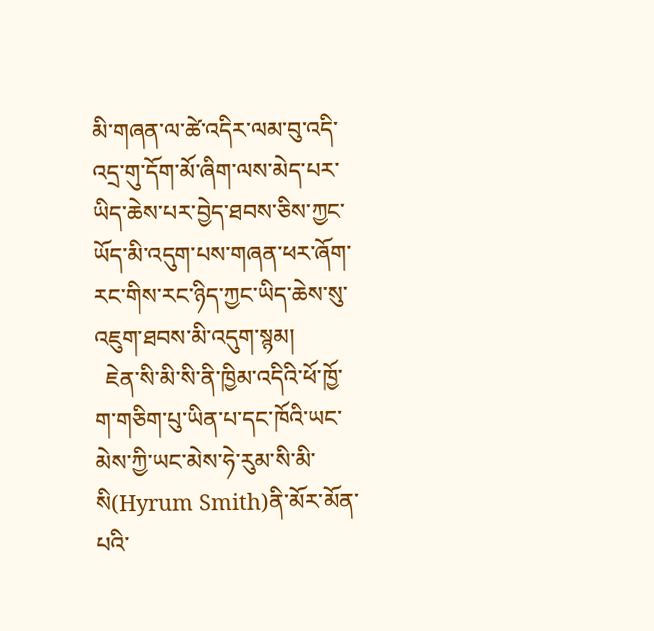མི་གཞན་ལ་ཚེ་འདིར་ལམ་བུ་འདི་འདྲ་གུ་དོག་མོ་ཞིག་ལས་མེད་པར་ཡིད་ཆེས་པར་བྱེད་ཐབས་ཅིས་ཀྱང་ཡོད་མི་འདུག་པས་གཞན་ཕར་ཞོག་རང་གིས་རང་ཉིད་ཀྱང་ཡིད་ཆེས་སུ་འཇུག་ཐབས་མི་འདུག་སྙམ།
  ཇེན་སི་མི་སི་ནི་ཁྱིམ་འདིའི་ཕོ་ཁྱོ་ག་གཅིག་པུ་ཡིན་པ་དང་ཁོའི་ཡང་མེས་ཀྱི་ཡང་མེས་ཧེ་རུམ་སི་མི་སི(Hyrum Smith)ནི་མོར་མོན་པའི་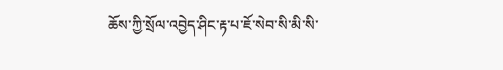ཆོས་ཀྱི་སྲོལ་འབྱེད་ཤིང་རྟ་པ་ཇོ་སེབ་སི་མི་སི་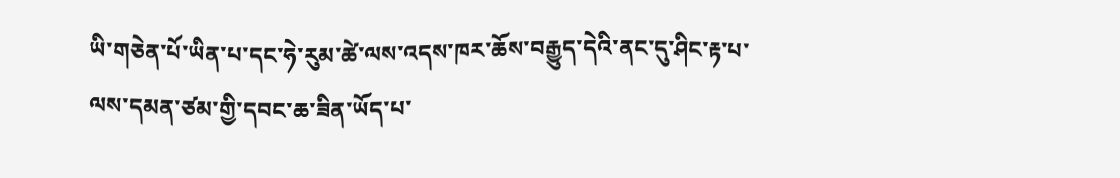ཡི་གཅེན་པོ་ཡིན་པ་དང་ཧེ་རུམ་ཚེ་ལས་འདས་ཁར་ཆོས་བརྒྱུད་དེའི་ནང་དུ་ཤིང་རྟ་པ་ལས་དམན་ཙམ་གྱི་དབང་ཆ་ཟིན་ཡོད་པ་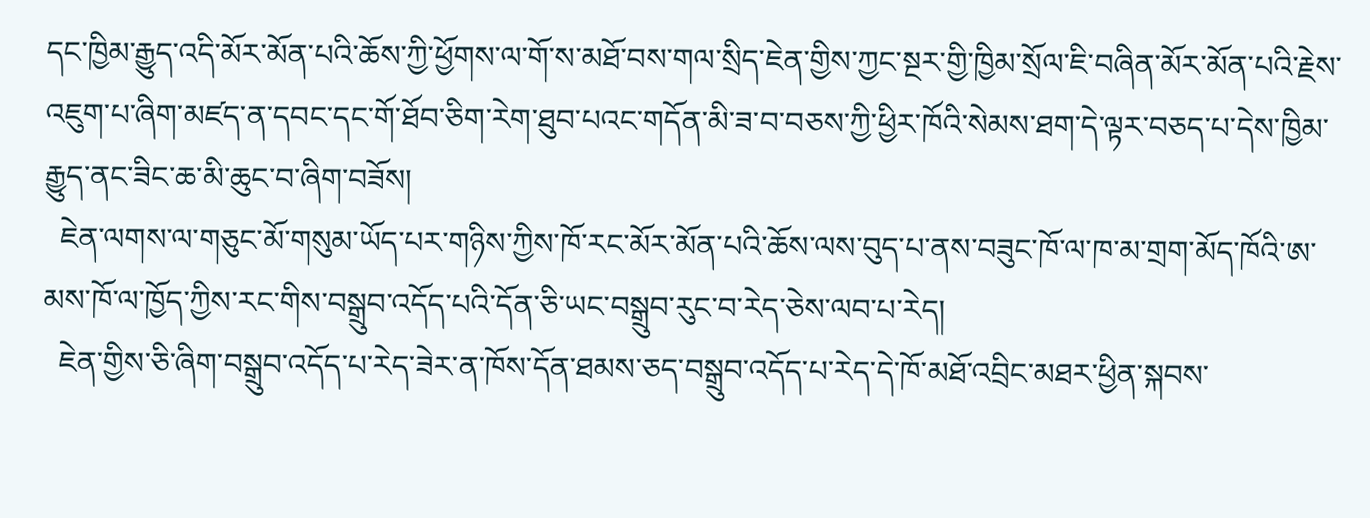དང་ཁྱིམ་རྒྱུད་འདི་མོར་མོན་པའི་ཆོས་ཀྱི་ཕྱོགས་ལ་གོ་ས་མཐོ་བས་གལ་སྲིད་ཇེན་གྱིས་ཀྱང་སྔར་གྱི་ཁྱིམ་སྲོལ་ཇི་བཞིན་མོར་མོན་པའི་རྗེས་འཇུག་པ་ཞིག་མཛད་ན་དབང་དང་གོ་ཐོབ་ཅིག་རེག་ཐུབ་པའང་གདོན་མི་ཟ་བ་བཅས་ཀྱི་ཕྱིར་ཁོའི་སེམས་ཐག་དེ་ལྟར་བཅད་པ་དེས་ཁྱིམ་རྒྱུད་ནང་ཟིང་ཆ་མི་ཆུང་བ་ཞིག་བཟོས།
  ཇེན་ལགས་ལ་གཅུང་མོ་གསུམ་ཡོད་པར་གཉིས་ཀྱིས་ཁོ་རང་མོར་མོན་པའི་ཆོས་ལས་བུད་པ་ནས་བཟུང་ཁོ་ལ་ཁ་མ་གྲག་མོད་ཁོའི་ཨ་མས་ཁོ་ལ་ཁྱོད་ཀྱིས་རང་གིས་བསྒྲུབ་འདོད་པའི་དོན་ཅི་ཡང་བསྒྲུབ་རུང་བ་རེད་ཅེས་ལབ་པ་རེད།
  ཇེན་གྱིས་ཅི་ཞིག་བསྒྲུབ་འདོད་པ་རེད་ཟེར་ན་ཁོས་དོན་ཐམས་ཅད་བསྒྲུབ་འདོད་པ་རེད་དེ་ཁོ་མཐོ་འབྲིང་མཐར་ཕྱིན་སྐབས་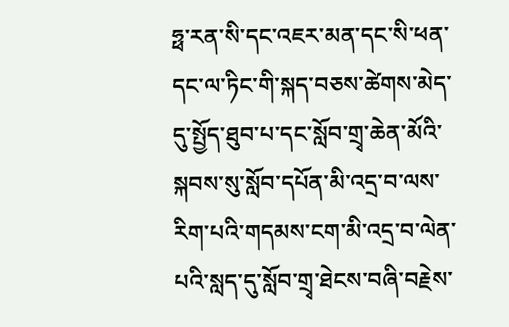ཧྥ་རན་སི་དང་འཇར་མན་དང་སི་ཕན་དང་ལ་ཏིང་གི་སྐད་བཅས་ཚེགས་མེད་དུ་སྤྱོད་ཐུབ་པ་དང་སློབ་གྲྭ་ཆེན་མོའི་སྐབས་སུ་སློབ་དཔོན་མི་འདྲ་བ་ལས་རིག་པའི་གདམས་ངག་མི་འདྲ་བ་ལེན་པའི་སླད་དུ་སློབ་གྲྭ་ཐེངས་བཞི་བརྗེས་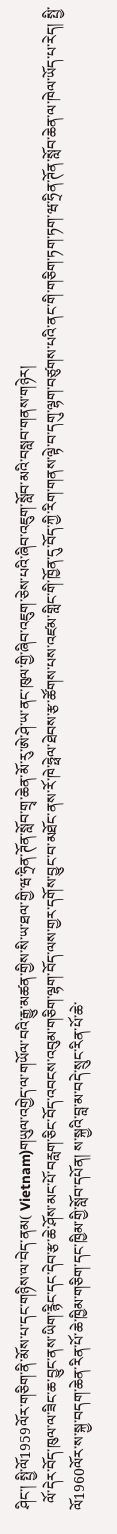ཤིང་། སྤྱི་ལོ1959ལོར་གཅིག་ནི་མོས་པ་དང་གཉིས་ལ་བེད་ནམ( Vietnam)གཡུལ་འགྱེད་ལ་གཡོལ་བའི་རྒྱུ་མཚན་གྱིས་སི་ཡ་ཐལ་གྱི་ཝ་ཧྲིན་ཊོན་སློབ་གྲྭ་ཆེན་མོ་རུ་ཨེ་ཤེ་ཡ་ནང་ཁུལ་གྱི་ཞིབ་འཇུག་ཅེས་པའི་ཞིབ་འཇུག་སློབ་མའི་བསླབ་གནས་གཉེར།
  ལོ་དེར་བོད་ཁུལ་ལ་ཟིང་ཆ་བྱུང་ནས་ཡིག་རྙིང་དང་དེབ་རྩ་ཆེ་ཤོས་མང་པོ་བརླག་ཅིང་བོད་འབངས་འབུམ་གཅིག་ལྷག་བོད་ལས་གྱར་དགོས་བྱུང་བ་མཐོང་ནས་རོ་ཁེ་ཧྥེལ་ཐེབས་རྩ་ཚོགས་པས་འཛམ་གླིང་གི་ཁྱོན་དུ་བོད་ཀྱི་རིག་གནས་ལྟེ་བ་དགུ་ལྷག་བཙུགས་པའི་ནང་གི་གཅིག་ཏག་ཏག་ཝ་ཧྲིན་ཊོན་སློབ་ཆེན་ལ་ཁེལ་ཡོད་པ་རེད། སྤྱི་ལོ1960ལོར་ས་སྐྱ་བདག་ཆེན་རིན་པོ་ཆེ་ཁྱིམ་གཅིག་དང་ཁྱིམ་གྱི་སློབ་དཔོན། ས་སྐྱའི་བླ་མ་བདེ་སྲུང་རིན་པོ་ཆེ་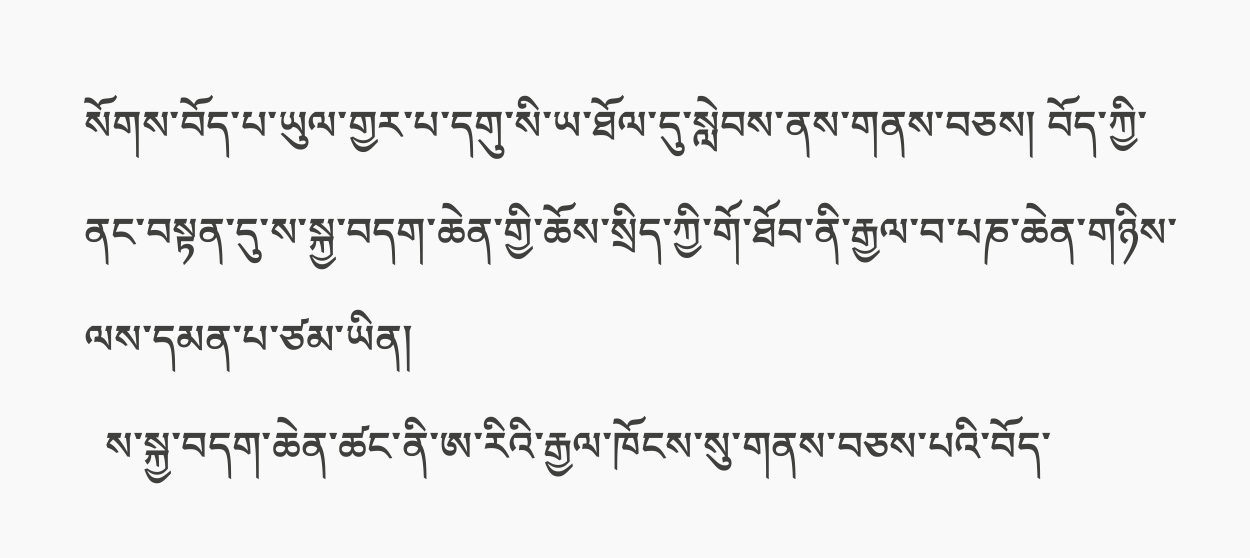སོགས་བོད་པ་ཡུལ་གྱར་པ་དགུ་སི་ཡ་ཐོལ་དུ་སླེབས་ནས་གནས་བཅས། བོད་ཀྱི་ནང་བསྟན་དུ་ས་སྐྱ་བདག་ཆེན་གྱི་ཆོས་སྲིད་ཀྱི་གོ་ཐོབ་ནི་རྒྱལ་བ་པཎ་ཆེན་གཉིས་ལས་དམན་པ་ཙམ་ཡིན།
  ས་སྐྱ་བདག་ཆེན་ཚང་ནི་ཨ་རིའི་རྒྱལ་ཁོངས་སུ་གནས་བཅས་པའི་བོད་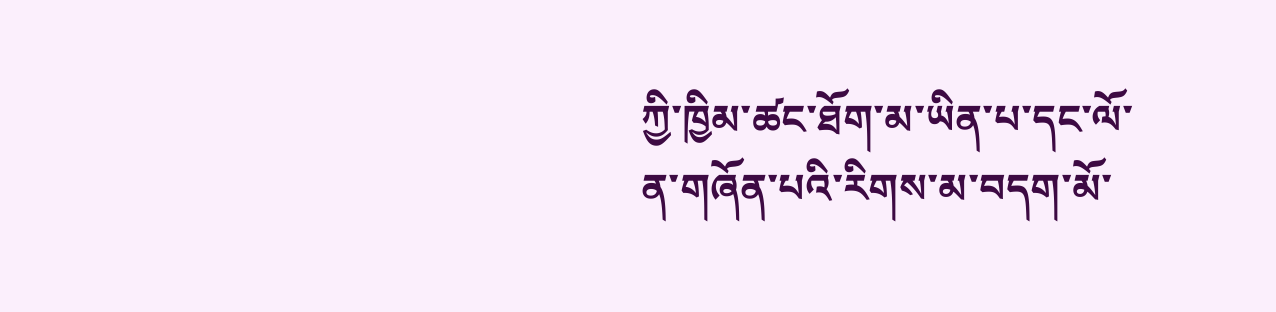ཀྱི་ཁྱིམ་ཚང་ཐོག་མ་ཡིན་པ་དང་ལོ་ན་གཞོན་པའི་རིགས་མ་བདག་མོ་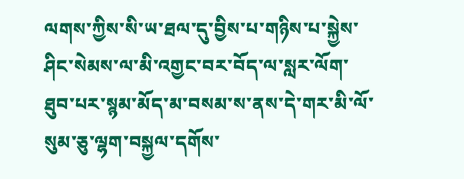ལགས་ཀྱིས་སི་ཡ་ཐལ་དུ་བྱིས་པ་གཉིས་པ་སྐྱེས་ཤིང་སེམས་ལ་མི་འགྱང་བར་བོད་ལ་སླར་ལོག་ཐུབ་པར་སྙམ་མོད་མ་བསམ་ས་ནས་དེ་གར་མི་ལོ་སུམ་ཅུ་ལྷག་བསྐྱལ་དགོས་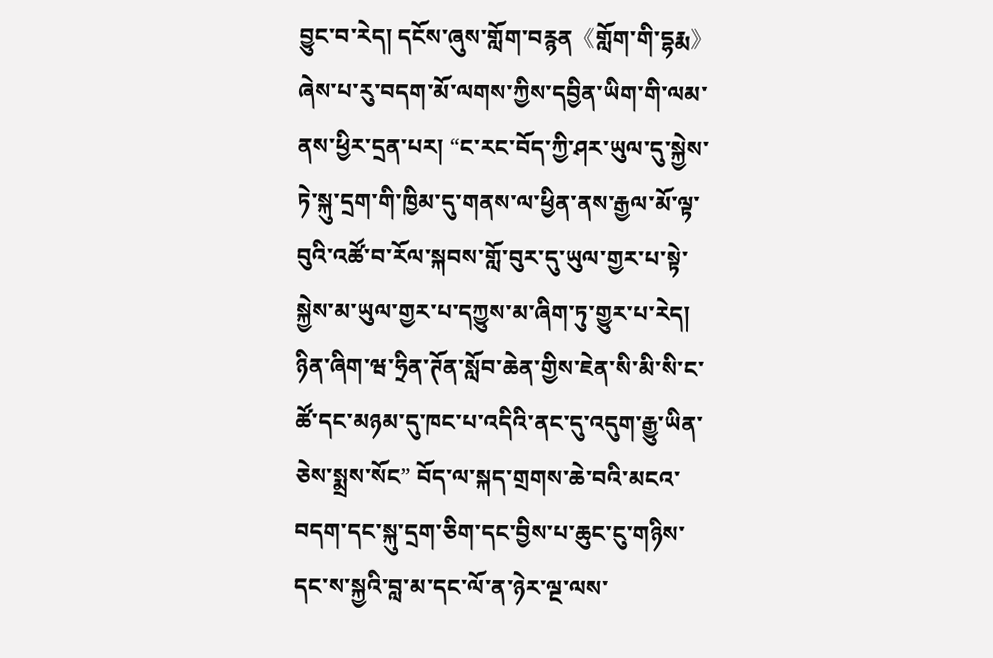བྱུང་བ་རེད། དངོས་ཞུས་གློག་བརྙན《གློག་གི་དྷརྨ》ཞེས་པ་རུ་བདག་མོ་ལགས་ཀྱིས་དབྱིན་ཡིག་གི་ལམ་ནས་ཕྱིར་དྲན་པར། “ང་རང་བོད་ཀྱི་ཤར་ཡུལ་དུ་སྐྱེས་ཏེ་སྐུ་དྲག་གི་ཁྱིམ་དུ་གནས་ལ་ཕྱིན་ནས་རྒྱལ་མོ་ལྟ་བུའི་འཚོ་བ་རོལ་སྐབས་གློ་བུར་དུ་ཡུལ་གྱར་པ་སྟེ་སྐྱེས་མ་ཡུལ་གྱར་པ་དཀྱུས་མ་ཞིག་ཏུ་གྱུར་པ་རེད། ཉིན་ཞིག་ཝ་ཧྲིན་ཊོན་སློབ་ཆེན་གྱིས་ཇེན་སི་མི་སི་ང་ཚོ་དང་མཉམ་དུ་ཁང་པ་འདིའི་ནང་དུ་འདུག་རྒྱུ་ཡིན་ཅེས་སྨྲས་སོང” བོད་ལ་སྐད་གྲགས་ཆེ་བའི་མངའ་བདག་དང་སྐུ་དྲག་ཅིག་དང་བྱིས་པ་ཆུང་ངུ་གཉིས་དང་ས་སྐྱའི་བླ་མ་དང་ལོ་ན་ཉེར་ལྔ་ལས་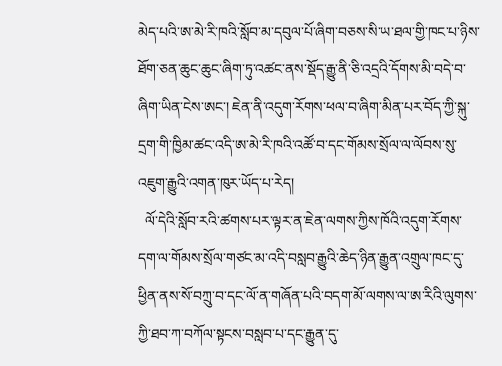མེད་པའི་ཨ་མེ་རི་ཁའི་སློབ་མ་དབུལ་པོ་ཞིག་བཅས་སི་ཡ་ཐལ་གྱི་ཁང་པ་ཉིས་ཐོག་ཅན་ཆུང་ཆུང་ཞིག་ཏུ་འཚང་ནས་སྡོད་རྒྱུ་ནི་ཅི་འདྲའི་དོགས་མི་བདེ་བ་ཞིག་ཡིན་ངེས་ཨང་། ཇེན་ནི་འདུག་རོགས་ཕལ་བ་ཞིག་མིན་པར་བོད་ཀྱི་སྐུ་དྲག་གི་ཁྱིམ་ཚང་འདི་ཨ་མེ་རི་ཁའི་འཚོ་བ་དང་གོམས་སྲོལ་ལ་ལོབས་སུ་འཇུག་རྒྱུའི་འགན་ཁུར་ཡོད་པ་རེད།
  ལོ་དེའི་སློབ་རའི་ཚགས་པར་ལྟར་ན་ཇེན་ལགས་ཀྱིས་ཁོའི་འདུག་རོགས་དག་ལ་གོམས་སྲོལ་གཙང་མ་འདི་བསླབ་རྒྱུའི་ཆེད་ཉིན་རྒྱུན་འགྲུལ་ཁང་དུ་ཕྱིན་ནས་སོ་བཀྲུ་བ་དང་ལོ་ན་གཞོན་པའི་བདག་མོ་ལགས་ལ་ཨ་རིའི་ལུགས་ཀྱི་ཐབ་ཀ་བཀོལ་སྟངས་བསླབ་པ་དང་རྒྱུན་དུ་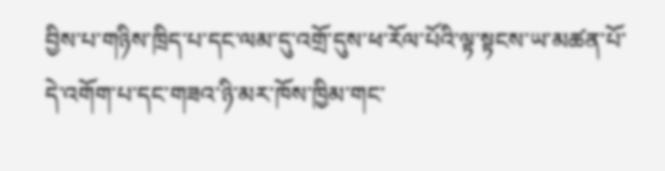བྱིས་པ་གཉིས་ཁྲིད་པ་དང་ལམ་དུ་འགྲོ་དུས་ཕ་རོལ་པོའི་ལྟ་སྟངས་ཡ་མཚན་པོ་དེ་འགོག་པ་དང་གཟའ་ཉི་མར་ཁོས་ཁྱིམ་གང་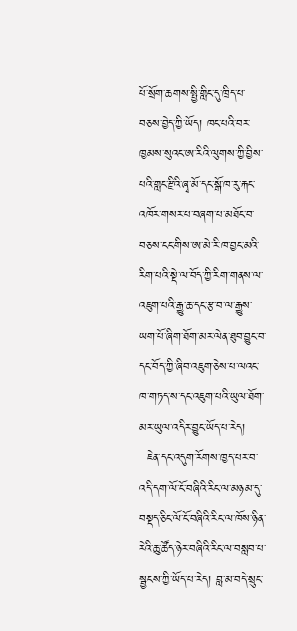པོ་སྲོག་ཆགས་སྤྱི་གླིང་དུ་ཁྲིད་པ་བཅས་བྱེད་ཀྱི་ཡོད། ཁང་པའི་བར་ཁྱམས་སུའང་ཨ་རིའི་ལུགས་ཀྱི་བྱིས་པའི་གླང་རྫིའི་ཞྭ་མོ་དང་སྒོ་ཁ་རུ་རྐང་འཁོར་གསར་པ་བཞག་པ་མཐོང་བ་བཅས་ངང་གིས་ཨ་མེ་རི་ཁ་བྱང་མའི་རིག་པའི་སྡེ་ལ་བོད་ཀྱི་རིག་གནས་ལ་འཇུག་པའི་རྒྱུ་ཆ་དང་རྩ་བ་ལ་རྒྱུས་ཡག་པོ་ཞིག་ཐོག་མར་ལེན་ཐུབ་བྱུང་བ་དང་བོད་ཀྱི་ཞིབ་འཇུག་ཅེས་པ་ལའང་ཁ་གཏད་ས་དང་འཇུག་པའི་ཡུལ་ཐོག་མར་ཡུལ་འདིར་བྱུང་ཡོད་པ་རེད།
  ཇེན་དང་འདུག་རོགས་ཁྱད་པར་བ་འདི་དག་ལོ་ངོ་བཞིའི་རིང་ལ་མཉམ་དུ་བསྡད་ཅིང་ལོ་ངོ་བཞིའི་རིང་ལ་ཁོས་ཉིན་རེའི་ཆུ་ཚོད་ཉེར་བཞིའི་རིང་ལ་བསླབ་པ་སྦྱངས་ཀྱི་ཡོད་པ་རེད། བླ་མ་བདེ་སྲུང་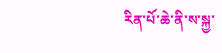རིན་པོ་ཆེ་ནི་ས་སྐྱ་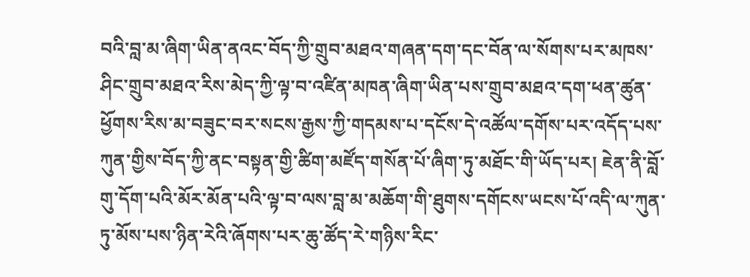བའི་བླ་མ་ཞིག་ཡིན་ནའང་བོད་ཀྱི་གྲུབ་མཐའ་གཞན་དག་དང་བོན་ལ་སོགས་པར་མཁས་ཤིང་གྲུབ་མཐའ་རིས་མེད་ཀྱི་ལྟ་བ་འཛིན་མཁན་ཞིག་ཡིན་པས་གྲུབ་མཐའ་དག་ཕན་ཚུན་ཕྱོགས་རིས་མ་བཟུང་བར་སངས་རྒྱས་ཀྱི་གདམས་པ་དངོས་དེ་འཚོལ་དགོས་པར་འདོད་པས་ཀུན་གྱིས་བོད་ཀྱི་ནང་བསྟན་གྱི་ཚིག་མཛོད་གསོན་པོ་ཞིག་ཏུ་མཐོང་གི་ཡོད་པར། ཇེན་ནི་བློ་གུ་དོག་པའི་མོར་མོན་པའི་ལྟ་བ་ལས་བླ་མ་མཆོག་གི་ཐུགས་དགོངས་ཡངས་པོ་འདི་ལ་ཀུན་ཏུ་མོས་པས་ཉིན་རེའི་ཞོགས་པར་ཆུ་ཚོད་རེ་གཉིས་རིང་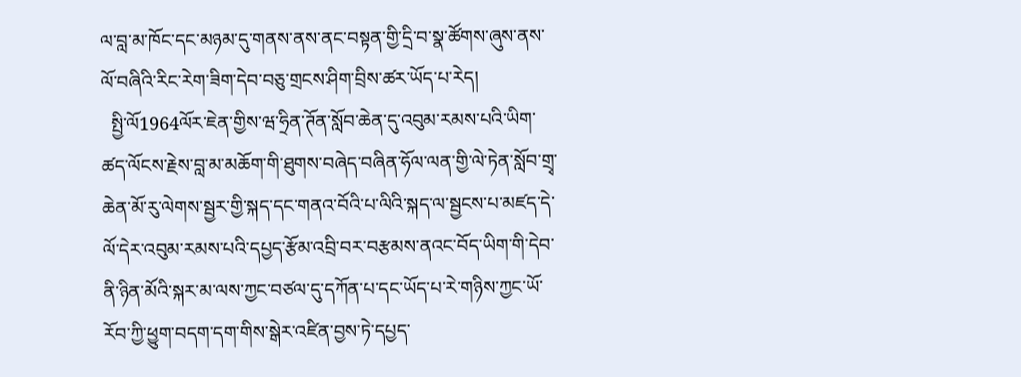ལ་བླ་མ་ཁོང་དང་མཉམ་དུ་གནས་ནས་ནང་བསྟན་གྱི་དྲི་བ་སྣ་ཚོགས་ཞུས་ནས་ལོ་བཞིའི་རིང་རེག་ཟིག་དེབ་བཅུ་གྲངས་ཤིག་བྲིས་ཚར་ཡོད་པ་རེད།
  སྤྱི་ལོ1964ལོར་ཇེན་གྱིས་ཝ་ཧྲིན་ཊོན་སློབ་ཆེན་དུ་འབུམ་རམས་པའི་ཡིག་ཚད་ལོངས་རྗེས་བླ་མ་མཆོག་གི་ཐུགས་བཞེད་བཞིན་ཧོལ་ལན་གྱི་ལེ་ཏེན་སློབ་གྲྭ་ཆེན་མོ་རུ་ལེགས་སྦྱར་གྱི་སྐད་དང་གནའ་བོའི་པ་ལིའི་སྐད་ལ་སྦྱངས་པ་མཛད་དེ་ལོ་དེར་འབུམ་རམས་པའི་དཔྱད་རྩོམ་འབྲི་བར་བརྩམས་ནའང་བོད་ཡིག་གི་དེབ་ནི་ཉིན་མོའི་སྐར་མ་ལས་ཀྱང་བཙལ་དུ་དཀོན་པ་དང་ཡོད་པ་རེ་གཉིས་ཀྱང་ཡོ་རོབ་ཀྱི་ཕྱུག་བདག་དག་གིས་སྒེར་འཛིན་བྱས་ཏེ་དཔྱད་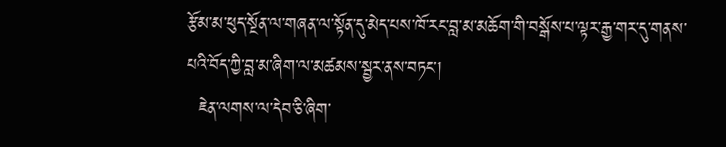རྩོམ་མ་ཕུད་སྔོན་ལ་གཞན་ལ་སྟོན་དུ་མེད་པས་ཁོ་རང་བླ་མ་མཆོག་གི་བསྒོས་པ་ལྟར་རྒྱ་གར་དུ་གནས་པའི་བོད་ཀྱི་བླ་མ་ཞིག་ལ་མཚམས་སྦྱར་ནས་བཏང་།
  ཇེན་ལགས་ལ་དེབ་ཅི་ཞིག་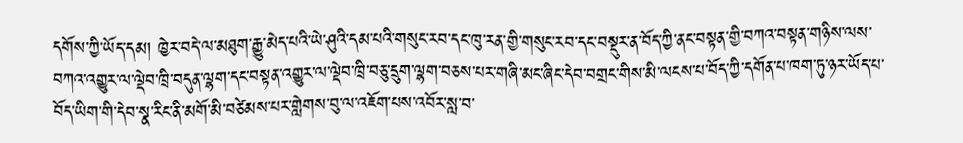དགོས་ཀྱི་ཡོད་དམ། ཁྱེར་བདེ་ལ་མཐུག་རྒྱུ་མེད་པའི་ཡེ་ཤུའི་དམ་པའི་གསུང་རབ་དང་ཁུ་རན་གྱི་གསུང་རབ་དང་བསྡུར་ན་བོད་ཀྱི་ནང་བསྟན་གྱི་བཀའ་བསྟན་གཉིས་ལས་བཀའ་འགྱུར་ལ་ལྡེབ་ཁྲི་བདུན་ལྷག་དང་བསྟན་འགྱུར་ལ་ལྡེབ་ཁྲི་བཅུ་དྲུག་ལྷག་བཅས་པར་གཞི་མང་ཞིང་དེབ་བགྲང་གིས་མི་ལངས་པ་བོད་ཀྱི་དགོན་པ་ཁག་ཏུ་ཉར་ཡོད་པ་བོད་ཡིག་གི་དེབ་སྣ་རིང་ནི་མགོ་མི་བཙེམས་པར་གླེགས་བུ་ལ་འཇོག་པས་འབོར་སླ་བ་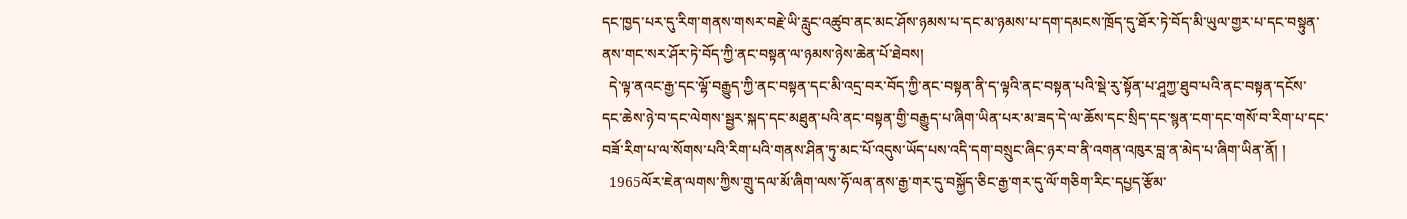དང་ཁྱད་པར་དུ་རིག་གནས་གསར་བརྗེ་ཡི་རླུང་འཚུབ་ནང་མང་ཤོས་ཉམས་པ་དང་མ་ཉམས་པ་དག་དམངས་ཁྲོད་དུ་ཐོར་ཏེ་བོད་མི་ཡུལ་གྱར་པ་དང་བསྟུན་ནས་གང་སར་ཤོར་ཏེ་བོད་ཀྱི་ནང་བསྟན་ལ་ཉམས་ཉེས་ཆེན་པོ་ཐེབས།
  དེ་ལྟ་ནའང་རྒྱ་དང་ལྷོ་བརྒྱུད་ཀྱི་ནང་བསྟན་དང་མི་འདྲ་བར་བོད་ཀྱི་ནང་བསྟན་ནི་ད་ལྟའི་ནང་བསྟན་པའི་སྡེ་རུ་སྟོན་པ་ཤཱཀྱ་ཐུབ་པའི་ནང་བསྟན་དངོས་དང་ཆེས་ཉེ་བ་དང་ལེགས་སྦྱར་སྐད་དང་མཐུན་པའི་ནང་བསྟན་གྱི་བརྒྱུད་པ་ཞིག་ཡིན་པར་མ་ཟད་དེ་ལ་ཆོས་དང་སྲིད་དང་སྙན་ངག་དང་གསོ་བ་རིག་པ་དང་བཟོ་རིག་པ་ལ་སོགས་པའི་རིག་པའི་གནས་ཤིན་ཏུ་མང་པོ་འདུས་ཡོད་པས་འདི་དག་བསྲུང་ཞིང་ཉར་བ་ནི་འགན་འཁུར་བླ་ན་མེད་པ་ཞིག་ཡིན་ནོ། །
  1965ལོར་ཇེན་ལགས་ཀྱིས་གྲུ་དལ་མོ་ཞིག་ལས་ཧོ་ལན་ནས་རྒྱ་གར་དུ་བསྐྱོད་ཅིང་རྒྱ་གར་དུ་ལོ་གཅིག་རིང་དཔྱད་རྩོམ་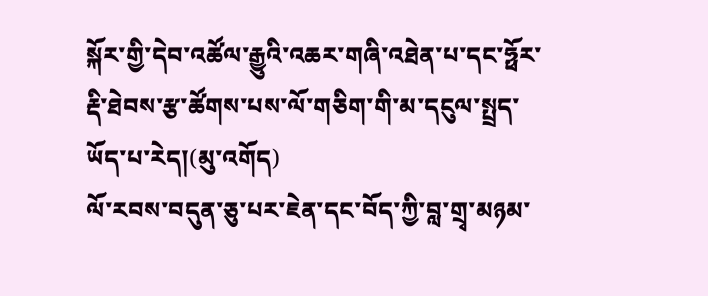སྐོར་གྱི་དེབ་འཚོལ་རྒྱུའི་འཆར་གཞི་འཐེན་པ་དང་ཧྥོར་རྡི་ཐེབས་རྩ་ཚོགས་པས་ལོ་གཅིག་གི་མ་དངུལ་སྤྲད་ཡོད་པ་རེད།(མུ་འགོད)
ལོ་རབས་བདུན་ཅུ་པར་ཇེན་དང་བོད་ཀྱི་བླ་གྲྭ་མཉམ་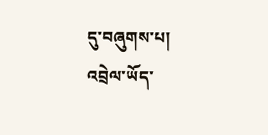དུ་བཞུགས་པ།
འབྲེལ་ཡོད་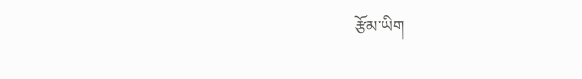རྩོམ་ཡིག